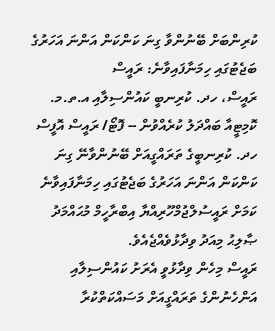ކުރިންބަށް ބޭނުންވާ ގިނަ ކަންކަން އަންނަ އަހަރުގެ ބަޖެޓުގައި ހިމަނާފައިވާނެ: ރައީސް
ރައީސް، ހދ. ކުރިނބީ ކައުންސިލާއި އ.ތ.މ. ކޮމިޓީއާ ބައްދަލު ކުރެއްވުން -- ފޮޓޯ/ ރައީސް އޮފީސް
ހދ. ކުރިނބީގެ ތަރައްގީއަށް ބޭނުންވާނޭ ގިނަ ކަންކަން އަންނަ އަހަރުގެ ބަޖެޓުގައި ހިމަނާފައިވާނެ ކަމަށް ރައީސުލްޖުމްހޫރިއްޔާ އިބްރާހީމް މުޙައްމަދު ޞާލިޙު މިއަދު ވިދާޅުވެއްޖެއެވެ.
ރައީސް މިހެން ވިދާޅުވީ އެރަށު ކައުންސިލާއި އަންހެނުންގެ ތަރައްގީއަށް މަސައްކަތްކުރާ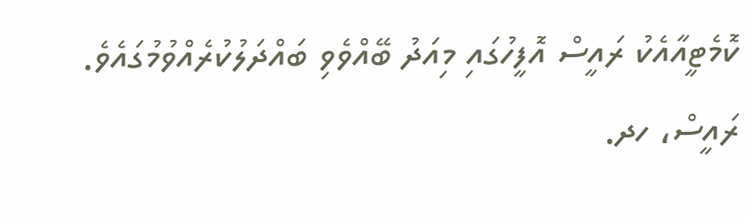ކޮމެޓީއާއެކު ރައީސް އޮފީހުގައި މިއަދު ބޭއްވެވި ބައްދަލުކުރެއްވުމުގައެވެ.
ރައީސް، ހދ.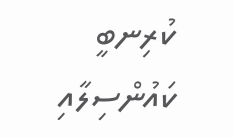ކުރިނބީ ކައުންސިލާއި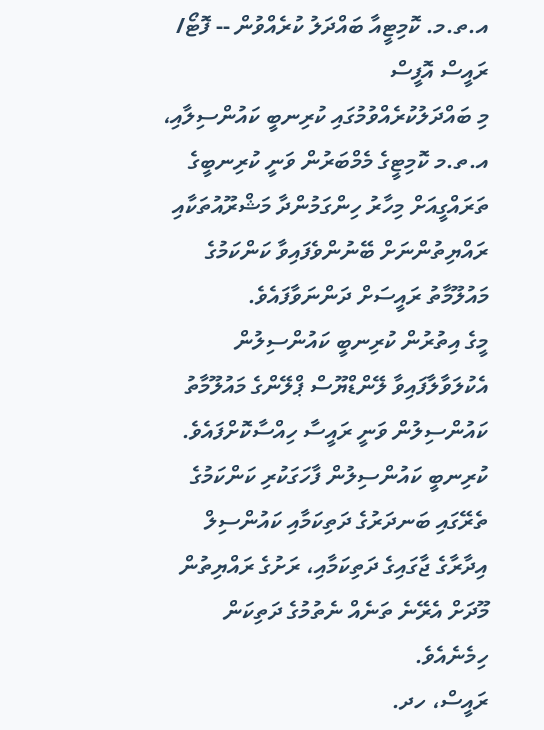އ.ތ.މ. ކޮމިޓީއާ ބައްދަލު ކުރެއްވުން -- ފޮޓޯ/ ރައީސް އޮފީސް
މި ބައްދަލުކުރެއްވުމުގައި ކުރިނބީ ކައުންސިލާއި، އ.ތ.މ ކޮމިޓީގެ މެމްބަރުން ވަނީ ކުރިނބީގެ ތަރައްގީއަށް މިހާރު ހިންގަމުންދާ މަޝްރޫއުތަކާއި ރައްޔިތުންނަށް ބޭނުންވެފައިވާ ކަންކަމުގެ މައުލޫމާތު ރައީސަށް ދަންނަވާފައެވެ.
މީގެ އިތުރުން ކުރިނބީ ކައުންސިލުން އެކުލަވާލާފައިވާ ލޭންޑްޔޫސް ޕްލޭންގެ މައުލޫމާތު ކައުންސިލުން ވަނީ ރައީސާ ހިއްސާކޮށްފައެވެ.
ކުރިނބީ ކައުންސިލުން ފާހަގަކުރި ކަންކަމުގެ ތެރޭގައި ބަނދަރުގެ ދަތިކަމާއި ކައުންސިލް އިދާރާގެ ޖާގައިގެ ދަތިކަމާއި، ރަށުގެ ރައްޔިތުން މޫދަށް އެރޭނެ ތަނެއް ނެތުމުގެ ދަތިކަން ހިމެނެއެވެ.
ރައީސް، ހދ.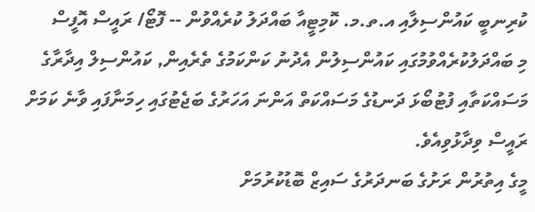ކުރިނބީ ކައުންސިލާއި އ.ތ.މ. ކޮމިޓީއާ ބައްދަލު ކުރެއްވުން -- ފޮޓޯ/ ރައީސް އޮފީސް
މި ބައްދަލުކުރެއްވުމުގައި ކައުންސިލުން އެދުނު ކަންކަމުގެ ތެރެއިން, ކައުންސިލް އިދާރާގެ މަސައްކަތާއި ފުޓުބޯޅަ ދަނޑުގެ މަސައްކަތް އަންނަ އަހަރުގެ ބަޖެޓުގައި ހިމަނާފައި ވާނެ ކަމަށް ރައީސް ވިދާޅުވިއެވެ.
މީގެ އިތުރުން ރަށުގެ ބަނދަރުގެ ސައިޒް ބޮޑުކުރުމަށް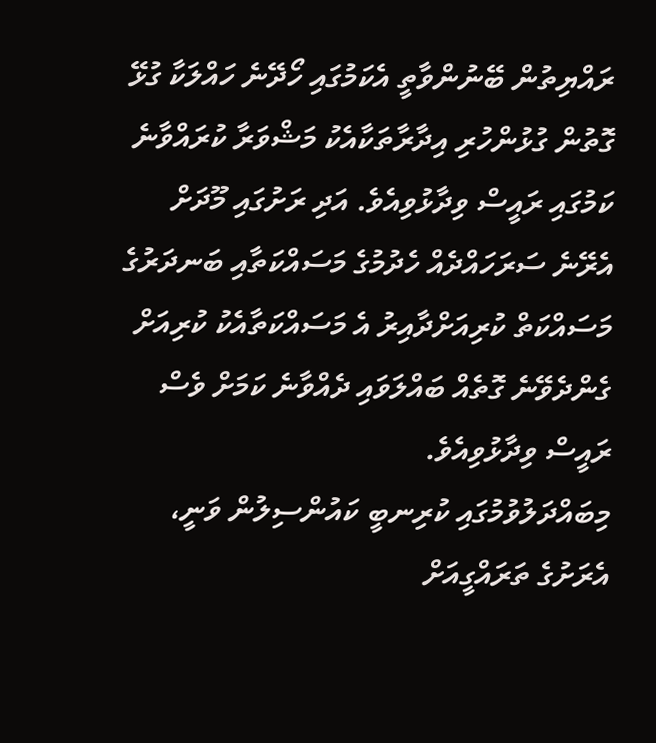ރައްޔިތުން ބޭނުންވާތީ އެކަމުގައި ހޯދޭނެ ހައްލަކާ ގުޅޭ ގޮތުން ގުޅުންހުރި އިދާރާތަކާއެކު މަޝްވަރާ ކުރައްވާނެ ކަމުގައި ރައީސް ވިދާޅުވިއެވެ. އަދި ރަށުގައި މޫދަށް އެރޭނެ ސަރަހައްދެއް ހެދުމުގެ މަސައްކަތާއި ބަނދަރުގެ މަސައްކަތް ކުރިއަށްދާއިރު އެ މަސައްކަތާއެކު ކުރިއަށް ގެންދެވޭނެ ގޮތެއް ބައްލަވައި ދެއްވާނެ ކަމަށް ވެސް ރައީސް ވިދާޅުވިއެވެ.
މިބައްދަލުވުމުގައި ކުރިނބީ ކައުންސިލުން ވަނީ، އެރަށުގެ ތަރައްގީއަށް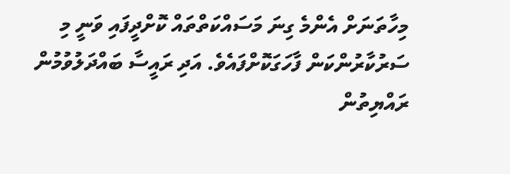މިހާތަނަށް އެންމެ ގިނަ މަސައްކަތްތައް ކޮށްދީފައި ވަނީ މި ސަރުކާރުންކަން ފާހަގަކޮށްފައެވެ. އަދި ރައީސާ ބައްދަލުވުމުން ރައްޔިތުން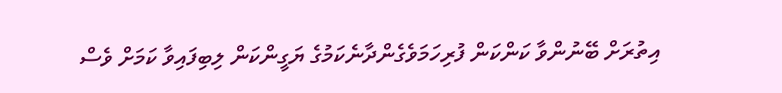އިތުރަށް ބޭނުންވާ ކަންކަން ފުރިހަމަވެގެންދާނެކަމުގެ ޔަގީންކަން ލިބިފައިވާ ކަމަށް ވެސް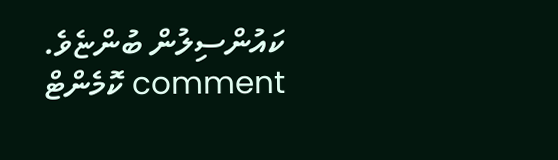ކައުންސިލުން ބުންޏެވެ.
comment ކޮމެންޓް